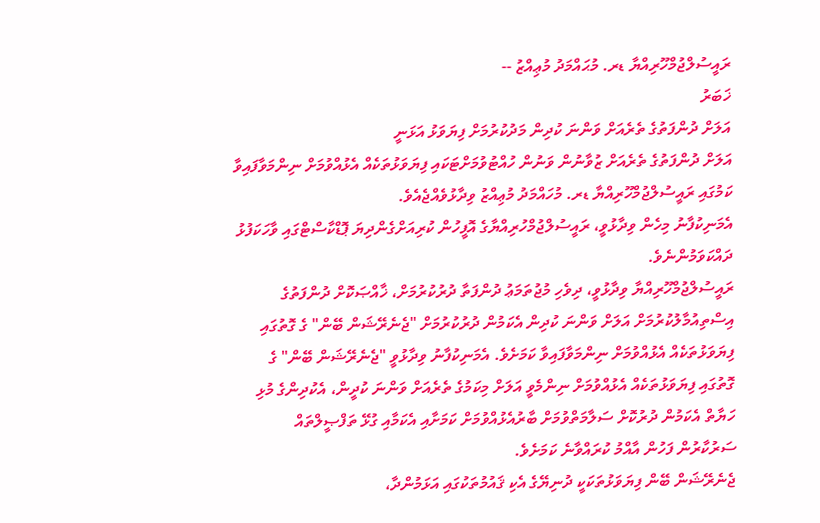ރައީސުލްޖުމްހޫރިއްޔާ ޑރ. މުޙައްމަދު މުޢިއްޒު --
ޚަބަރު
އަލަށް ދުންފަތުގެ ތެރެއަށް ވަންނަ ކުދިން މަދުކުރުމަށް ފިޔަވަޅު އަޅަނީ
އަލަށް ދުންފަތުގެ ތެރެއަށް ޒުވާނުން ވަނުން ހުއްޓުވުމަށްޓަކައި ފިޔަވަޅުތަކެއް އެޅުއްވުމަށް ނިންމަވާފައިވާ ކަމުގައި ރައީސުލްޖުމްހޫރިއްޔާ ޑރ. މުހައްމަދު މުޢިއްޒު ވިދާޅުވެއްޖެއެވެ.
އެމަނިކުފާނު މިހެން ވިދާޅުވީ، ރައީސުލްޖުމްހުރިއްޔާގެ އޮފީހުން ކުރިއަށްގެންދިޔަ ޕޮޑްކާސްޓްގައި ވާހަކަފުޅު ދައްކަވަމުންނެވެ.
ރައީސުލްޖުމްހޫރިއްޔާ ވިދާޅުވީ، ދިވެހި މުޖުތަމަޢު ދުންފަތާ ދުރުކުރުމަށް، ޚާއްޞަކޮށް ދުންފަތުގެ އިސްތިއުމާލުކުރުމަށް އަލަށް ވަންނަ ކުދިން އެކަމުން ދުރުކުރުމަށް "ޖެނެރޭޝަން ބޭން" ގެ ގޮތުގައި ފިޔަވަޅުތަކެއް އެޅުއްވުމަށް ނިންމަވާފައިވާ ކަމަށެވެ. އެމަނިކުފާނު ވިދާޅުވީ "ޖެނެރޭޝަން ބޭން" ގެ ގޮތުގައި ފިޔަވަޅުތަކެއް އެޅުއްވުމަށް ނިންމެވީ އަލަށް މިކަމުގެ ތެރެއަށް ވަންނަ ކުދީން، އެކުދިންގެ މުޅި ހަޔާތް އެކަމުން ދުރުކޮށް ސަލާމަތްވުމަށް ބާރުއެޅުއްވުމަށް ކަމަށާއި އެކަމާއި ގުޅޭ ތަފްޞީލްތައް ސަރުކާރުން ފަހުން އާއްމު ކުރައްވާނެ ކަމަށެވެ.
ޖެނެރޭޝަން ބޭން ފިޔަވަޅުތަކަކީ ދުނިޔޭގެ އެކި ޤައުމުތަކުގައި އަޅަމުންދާ،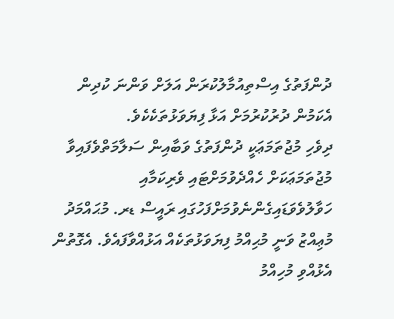ދުންފަތުގެ އިސްތިއުމާލުކުރަން އަލަށް ވަންނަ ކުދިން އެކަމުން ދުރުކުރުމަށް އަޅާ ފިޔަވަޅުތަކެކެވެ.
ދިވެހި މުޖުތަމަޢަކީ ދުންފަތުގެ ވަބާއިން ސަލާމަތްވެފައިވާ މުޖުތަމަޢަކަށް ހެއްދެވުމަށްޓައި ވެރިކަމާއި ހަވާލުވެވަޑައިގެންނެވުމަށްފަހުގައި ރައީސް ޑރ. މުޙައްމަދު މުޢިއްޒު ވަނީ މުޙިއްމު ފިޔަވަޅުތަކެއް އަޅުއްވާފައެވެ. އެގޮތުން އެޅުއްވި މުހިއްމު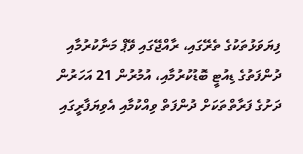ފިޔަވަޅުތަކުގެ ތެރޭގައި، ރާއްޖޭގައި ވޭޕް މަނާކުރުމާއި ދުންފަތުގެ ޑިއުޓީ ބޮޑުކުރުމާއި، އުމުރުން 21 އަހަރުން ދަށުގެ ފަރާތްތަކަށް ދުންފަތް ވިއްކުމާއި އެވިޔަފާރީގައި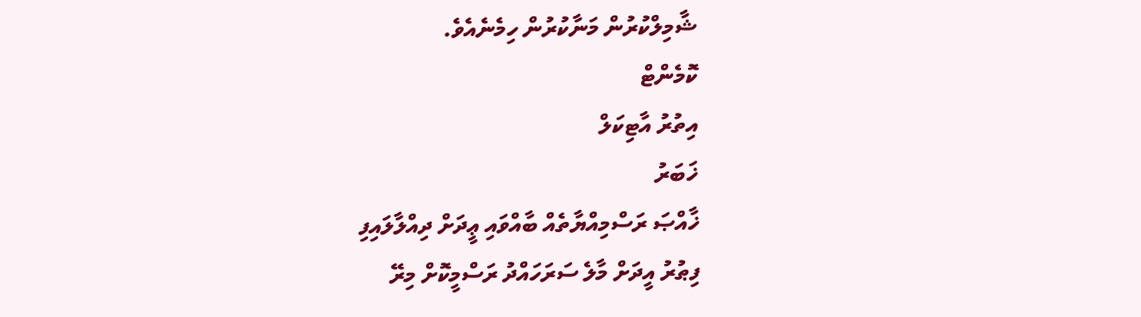ޝާމިލްކުރުން މަނާކުރުން ހިމެނެއެވެ.
ކޮމެންޓް
އިތުރު އާޓިކަލް
ޚަބަރު
ޚާއްޞަ ރަސްމިއްޔާތެއް ބާއްވައި ޢީދަށް ދިއްލާލައިފި
ފިޠުރު އީދަށް މާލެ ސަރަހައްދު ރަސްމީކޮށް މިރޭ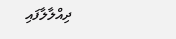ދިއްލާލާފައި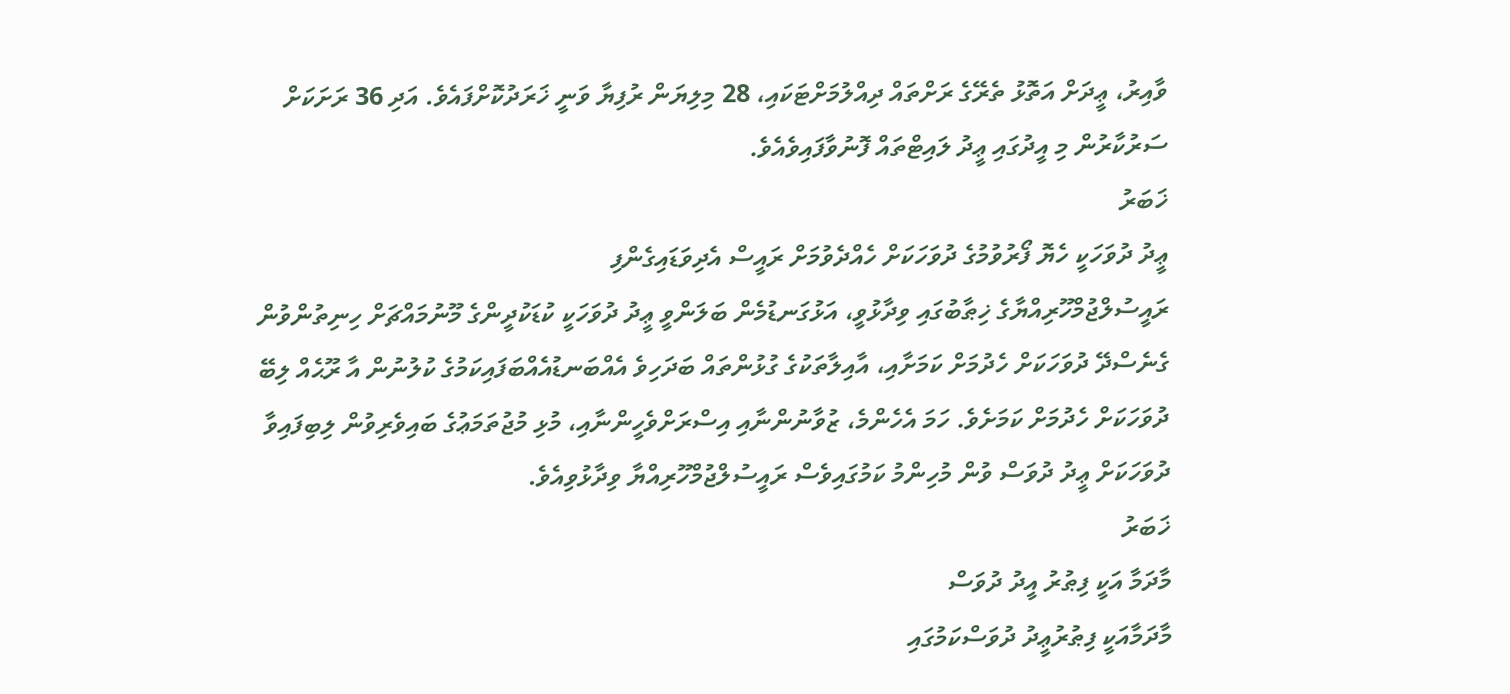ވާއިރު، ޢީދަށް އަތޮޅު ތެރޭގެ ރަށްތައް ދިއްލުމަށްޓަކައި، 28 މިލިޔަން ރުފިޔާ ވަނީ ޚަރަދުކޮށްފައެވެ. އަދި 36 ރަށަކަށް ސަރުކާރުން މި އީދުގައި ޢީދު ލައިޓްތައް ފޮނުވާފައިވެއެވެ.
ޚަބަރު
ޢީދު ދުވަހަކީ ހެޔޮ ފޯރުވުމުގެ ދުވަހަކަށް ހެއްދެވުމަށް ރައީސް އެދިވަޑައިގެންފި
ރައީސުލްޖުމްހޫރިއްޔާގެ ޚިޠާބުގައި ވިދާޅުވީ، އަޅުގަނޑުމެން ބަލަންވީ ޢީދު ދުވަހަކީ ކުޑަކުދީންގެ މޫނުމައްޗަށް ހިނިތުންވުން ގެނެސްދޭ ދުވަހަކަށް ހެދުމަށް ކަމަށާއި، އާއިލާތަކުގެ ގުޅުންތައް ބަދަހިވެ އެއްބަނޑުއެއްބަފައިކަމުގެ ކުލުނުން އާ ރޫޙެއް ލިބޭ ދުވަހަކަށް ހެދުމަށް ކަމަށެވެ. ހަމަ އެހެންމެ، ޒުވާނުންނާއި އިސްރަށްވެހީންނާއި، މުޅި މުޖުތަމަޢުގެ ބައިވެރިވުން ލިބިފައިވާ ދުވަހަކަށް ޢީދު ދުވަސް ވުން މުހިންމު ކަމުގައިވެސް ރައީސުލްޖުމްހޫރިއްޔާ ވިދާޅުވިއެވެ.
ޚަބަރު
މާދަމާ އަކީ ފިޠުރު އީދު ދުވަސް
މާދަމާއަކީ ފިޠުރުޢީދު ދުވަސްކަމުގައި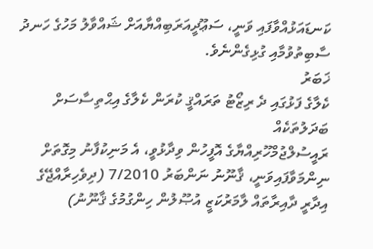ކަނޑައަޅުއްވާފައި ވަނީ، ސަޢޫދީއަރަބިއްޔާއަށް ޝައްވާލު މަހުގެ ހަނދު ސާބިތުވުމާއި ގުޅިގެންނެވެ.
ޚަބަރު
ކެލާގެ ފަޅުގައި ދެ ރިޒޯޓު ތަރައްޤީ ކުރަން ކެލާގެ އިޙްތިސާސަށް ބަދަލުތަކެއް
ރައީސުލްޖުމްހޫރިއްޔާގެ އޮފީހުން ވިދާޅުވީ، އެ މަނިކުފާނު މިގޮތަށް ނިންމަވާފައިވަނީ، ޤާނޫނު ނަންބަރު 7/2010 (ދިވެހިރާއްޖޭގެ އިދާރީ ދާއިރާތައް ލާމަރުކަޒީ އުޞޫލުން ހިންގުމުގެ ޤާނޫނު)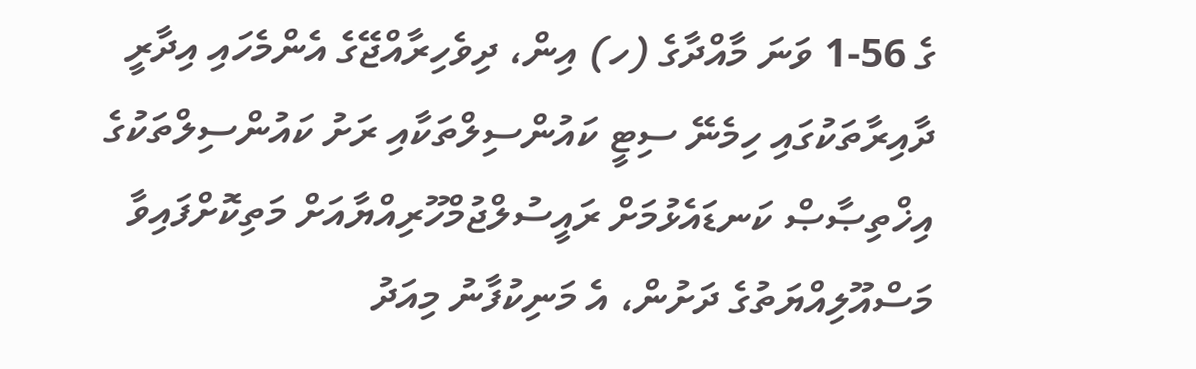ގެ 56-1 ވަނަ މާއްދާގެ (ހ) އިން، ދިވެހިރާއްޖޭގެ އެންމެހައި އިދާރީ ދާއިރާތަކުގައި ހިމެނޭ ސިޓީ ކައުންސިލްތަކާއި ރަށު ކައުންސިލްތަކުގެ އިޚްތިޞާޞް ކަނޑައެޅުމަށް ރައީސުލްޖުމްހޫރިއްޔާއަށް މަތިކޮށްފައިވާ މަސްއޫލިއްޔަތުގެ ދަށުން، އެ މަނިކުފާނު މިއަދު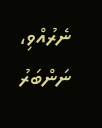ނެރުއްވި، ނަންބަރު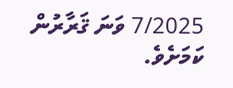7/2025 ވަނަ ޤަރާރުން ކަމަށެވެ.